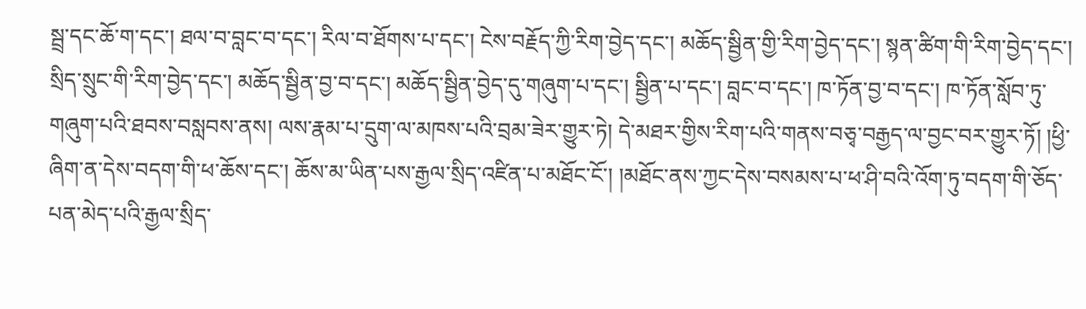སྦྲ་དང་ཆོ་ག་དང་། ཐལ་བ་བླང་བ་དང་། རིལ་བ་ཐོགས་པ་དང་། ངེས་བརྗོད་ཀྱི་རིག་བྱེད་དང་། མཆོད་སྦྱིན་གྱི་རིག་བྱེད་དང་། སྙན་ཚིག་གི་རིག་བྱེད་དང་། སྲིད་སྲུང་གི་རིག་བྱེད་དང་། མཆོད་སྦྱིན་བྱ་བ་དང་། མཆོད་སྦྱིན་བྱེད་དུ་གཞུག་པ་དང་། སྦྱིན་པ་དང་། བླང་བ་དང་། ཁ་ཏོན་བྱ་བ་དང་། ཁ་ཏོན་སློབ་ཏུ་གཞུག་པའི་ཐབས་བསླབས་ནས། ལས་རྣམ་པ་དྲུག་ལ་མཁས་པའི་བྲམ་ཟེར་གྱུར་ཏེ། དེ་མཐར་གྱིས་རིག་པའི་གནས་བཅྭ་བརྒྱད་ལ་བྱང་བར་གྱུར་ཏོ། །ཕྱི་ཞིག་ན་དེས་བདག་གི་ཕ་ཆོས་དང་། ཆོས་མ་ཡིན་པས་རྒྱལ་སྲིད་འཛིན་པ་མཐོང་ངོ་། །མཐོང་ནས་ཀྱང་དེས་བསམས་པ་ཕ་ཤི་བའི་འོག་ཏུ་བདག་གི་ཅོད་པན་མེད་པའི་རྒྱལ་སྲིད་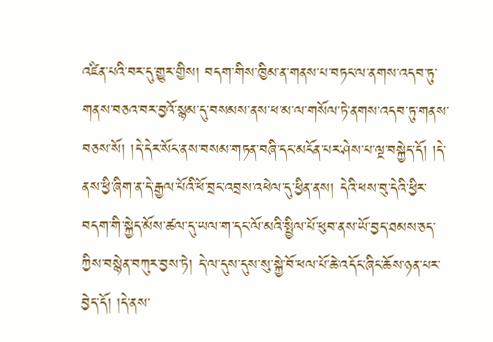འཛིན་པའི་བར་དུ་གྱུར་གྱིས། བདག་གིས་ཁྱིམ་ན་གནས་པ་བཏང་ལ་ནགས་འདབ་ཏུ་གནས་བཅའ་བར་བྱའོ་སྙམ་དུ་བསམས་ནས་ཕ་མ་ལ་གསོལ་ཏེ་ནགས་འདབ་ཏུ་གནས་བཅས་སོ། །དེ་དེར་སོང་ནས་བསམ་གཏན་བཞི་དང་མངོན་པར་ཤེས་པ་ལྔ་བསྐྱེད་དོ། །དེ་ནས་ཕྱི་ཞིག་ན་དེ་རྒྱལ་པོའི་ཕོ་བྲང་འབྲས་འཕེལ་དུ་ཕྱིན་ནས། དེའི་ཕས་བུ་དེའི་ཕྱིར་བདག་གི་སྐྱེད་མོས་ཚལ་དུ་ཡལ་ག་དང་ལོ་མའི་སྤྱིལ་པོ་ཕུབ་ནས་ཡོ་བྱད་ཐམས་ཅད་ཀྱིས་བསྙེན་བཀུར་བྱས་ཏེ། དེ་ལ་དུས་དུས་སུ་སྐྱེ་བོ་ཕལ་པོ་ཆེ་འདོང་ཞིང་ཆོས་ཉན་པར་བྱེད་དོ། །དེ་ནས་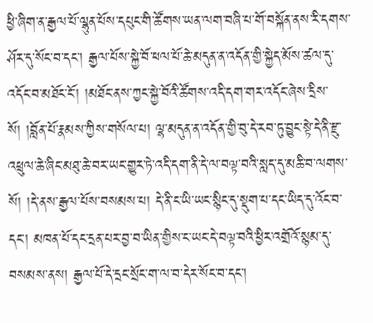ཕྱི་ཞིག་ན་རྒྱལ་པོ་ལྷུན་པོས་དཔུང་གི་ཚོགས་ཡན་ལག་བཞི་པ་གོ་བསྐོན་ནས་རི་དགས་ཤོར་དུ་སོང་བ་དང་། རྒྱལ་པོས་སྐྱེ་བོ་ཕལ་པོ་ཆེ་མདུན་ན་འདོན་གྱི་སྐྱེད་མོས་ཚལ་དུ་འདོང་བ་མཐོང་ངོ་། །མཐོང་ནས་ཀྱང་སྐྱེ་བོའི་ཚོགས་འདི་དག་གར་འདོང་ཞེས་དྲིས་སོ། །བློན་པོ་རྣམས་ཀྱིས་གསོལ་པ། ལྷ་མདུན་ན་འདོན་གྱི་བུ་དེ་རབ་ཏུ་བྱུང་སྟེ་དེ་ནི་རྫུ་འཕྲུལ་ཆེ་ཞིང་མཐུ་ཆེ་བར་ཡང་གྱུར་ཏེ་འདི་དག་ནི་དེ་ལ་བལྟ་བའི་སླད་དུ་མཆི་བ་ལགས་སོ། །དེ་ནས་རྒྱལ་པོས་བསམས་པ། དེ་ནི་ང་ཡི་ཡང་སྙིང་དུ་སྡུག་པ་དང་ཡིད་དུ་འོང་བ་དང་། མཁན་པོ་དང་དྲན་པར་བྱ་བ་ཡིན་གྱིས་ང་ཡང་དེ་བལྟ་བའི་ཕྱིར་འགྲོའོ་སྙམ་དུ་བསམས་ནས། རྒྱལ་པོ་དེ་དྲང་སྲོང་ག་ལ་བ་དེར་སོང་བ་དང་།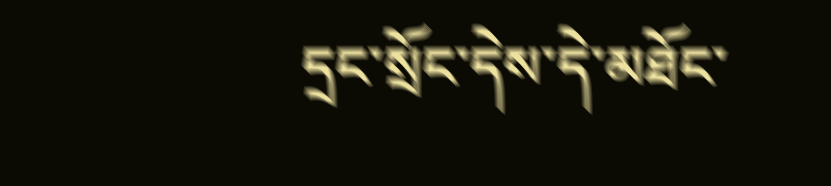དྲང་སྲོང་དེས་དེ་མཐོང་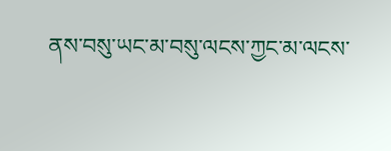ནས་བསུ་ཡང་མ་བསུ་ལངས་ཀྱང་མ་ལངས་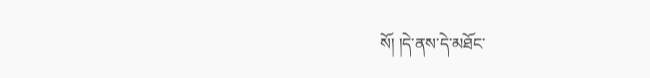སོ། །དེ་ནས་དེ་མཐོང་